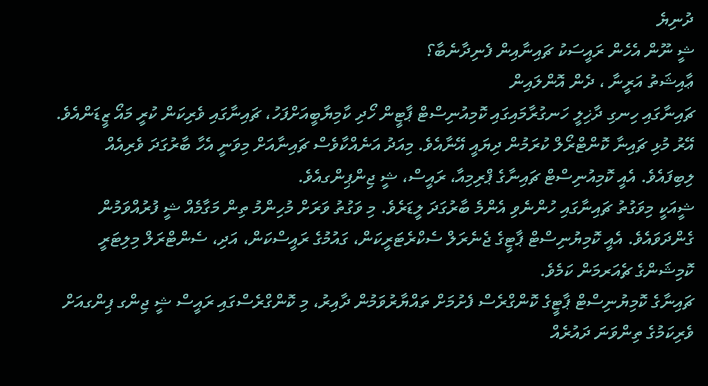ދުނިޔެ
ޝީ ނޫން އެހެން ރައީސަކު ޗައިނާއިން ފެނިދާނެބާ؟
ޢާއިޝަތު އަރީނާ ، ދެން އޮންލައިން
ޗައިނާގައި ހިނގި ދާޚިލީ ހަނގުރާމައިގައި ކޮމިއުނިސްޓް ޕާޓީން ހޯދި ކާމިޔާބީއަށްފަހު، ޗައިނާގައި ވެރިކަން ކުރީ މައޯ ޒީޑަންއެވެ. އޭރު މުޅި ޗައިނާ ކޮންޓްރޯލް ކުރަމުން ދިޔައީ އޭނާއެވެ. މިއަދު އަނެއްކާވެސް ޗައިނާއަށް މިވަނީ އެހާ ބާރުގަދަ ވެރިއެއް ލިބިފައެވެ. އެއީ ކޮމިއުނިސްޓް ޗައިނާގެ ޕްރިމިއާ، ރައީސް، ޝީ ޖިންޕިންގއެވެ.
ޝީއަކީ މިވަގުތު ޗައިނާގައި ހުންނެވި އެންމެ ބާރުގަދަ ލީޑަރެވެ. މި ވަގުތު ވަރަށް މުހިންމު ތިން މަގާމެއް ޝީ ފުރުއްވަމުން ގެންދަވައެވެ. އެއީ ކޮމިޔުނިސްޓް ޕާޓީގެ ޖެނެރަލް ސެކްރެޓަރީކަން، ގައުމުގެ ރައީސްކަން، އަދި، ސެންޓްރަލް މިލިޓަރީ ކޮމިޝަންގެ ޗެއަރމަން ކަމެވެ.
ޗައިނާގެ ކޮމިޔުނިސްޓް ޕާޓީގެ ކޮންގްރެސް ފެށުމަށް ތައްޔާރުވަމުން ދާއިރު، މި ކޮންގްރެސްގައި ރައީސް ޝީ ޖިންގ ޕިންގއަށް ވެރިކަމުގެ ތިންވަނަ ދައުރެއް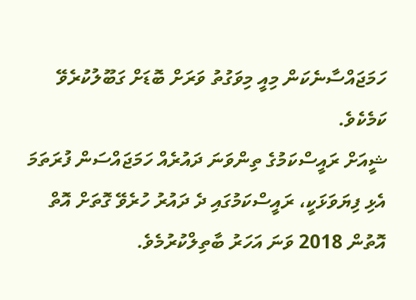ހަމަޖައްސާނެކަން މިއީ މިވަގުތު ވަރަށް ބޮޑަށް ގަބޫލުކުރެވޭ ކަމެކެވެ.
ޝީއަށް ރައީސްކަމުގެ ތިންވަނަ ދައުރެއް ހަމަޖައްސަން ފުރަތަމަ އެޅި ފިޔަވަޅަކީ، ރައީސްކަމުގައި ދެ ދައުރު ހުރެވޭ ގޮތަށް އޮތް އޮތުން 2018 ވަނަ އަހަރު ބާތިލްކުރުމެވެ.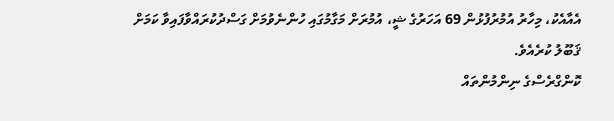އެއާއެކު، މިހާރު އުމުރުފުޅުން 69 އަހަރުގެ ޝީ، އުމުރަށް މަގާމުގައި ހުންނެވުމަށް ގަސްދުކުރައްވާފައިވާ ކަމަށް ޤަބޫލު ކުރެއެވެ.
ކޮންގްރެސްގެ ނިންމުންތައް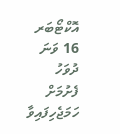އޮކްޓޯބަރ 16 ވަނަ ދުވަހު ފެށުމަށް ހަމަޖެހިފައިވާ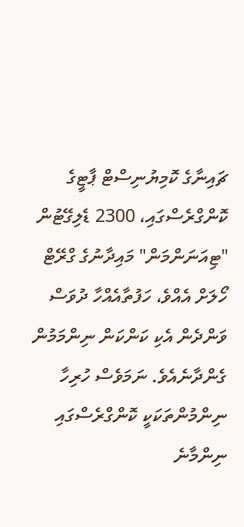ޗައިނާގެ ކޮމިޔުނިސްޓް ޕާޓީގެ ކޮންގްރެސްގައި، 2300 ޑެލިގޭޓުން "ޓިއަނަންމަން" މައިދާނުގެ ގްރޭޓް ހޯލަށް އެއްވެ، ހަފުތާއެއްހާ ދުވަސް ވަންދެން އެކި ކަންކަން ނިންމަމުން ގެންދާނެއެވެ. ނަމަވެސް ހުރިހާ ނިންމުންތަކަކީ ކޮންގްރެސްގައި ނިންމާނެ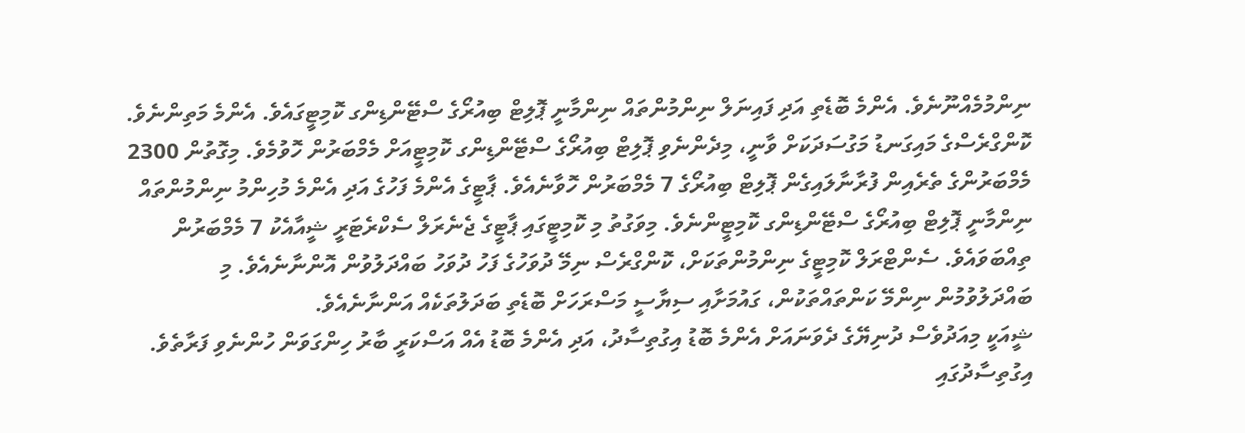ނިންމުމެއްނޫނެވެ. އެންމެ ބޮޑެތި އަދި ފައިނަލް ނިންމުންތައް ނިންމާނީ ޕޮލިޓް ބިއުރޯގެ ސްޓޭންޑިންގ ކޮމިޓީގައެވެ. އެންމެ މަތިންނެވެ.
ކޮންގްރެސްގެ މައިގަނޑު މަގުސަދަކަށް ވާނީ، މިދެންނެވި ޕޮލިޓް ބިއުރޯގެ ސްޓޭންޑިންގ ކޮމިޓީއަށް މެމްބަރުން ހޮވުމެވެ. މިގޮތުން 2300 މެމްބަރުންގެ ތެރެއިން ފުރާނާލައިގެން ޕޮލިޓް ބިއުރޯގެ 7 މެމްބަރުން ހޮވާނެއެވެ. ޕާޓީގެ އެންމެ ފަހުގެ އަދި އެންމެ މުހިންމު ނިންމުންތައް ނިންމާނީ ޕޮލިޓް ބިއުރޯގެ ސްޓޭންޑިންގ ކޮމިޓީންނެވެ. މިވަގުތު މި ކޮމިޓީގައި ޕާޓީގެ ޖެނެރަލް ސެކްރެޓަރީ ޝީއާއެކު 7 މެމްބަރުން ތިއްބަވައެވެ. ސެންޓްރަލް ކޮމިޓީގެ ނިންމުންތަކަށް، ކޮންގްރެސް ނިމޭ ދުވަހުގެ ފަހު ދުވަހު ބައްދަލުވުން އޮންނާނެއެވެ. މި ބައްދަލުވުމުން ނިންމޭ ކަންތައްތަކުން، ގައުމަށާއި ސިޔާސީ މަސްރަހަށް ބޮޑެތި ބަދަލުތަކެއް އަންނާނެއެވެ.
ޝީއަކީ މިއަދުވެސް ދުނިޔޭގެ ދެވަނައަށް އެންމެ ބޮޑު އިގުތިސާދު، އަދި އެންމެ ބޮޑު އެއް އަސްކަރީ ބާރު ހިންގަވަން ހުންނެވި ފަރާތެވެ. އިގުތިސާދުގައި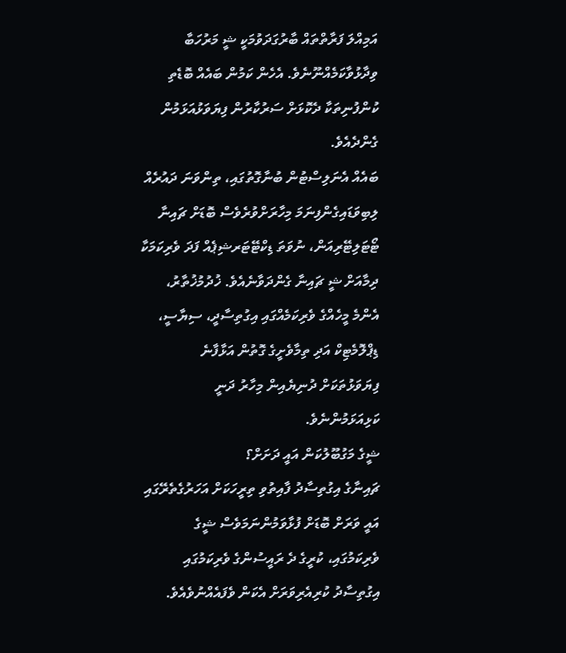އަމިއްލަ ފަރާތްތައް ބާރުގަދަވުމަކީ ޝީ މަރުހަބާ ވިދާޅުވާކަމެއްނޫނެވެ. އެހެން ކަމުން ބައެއް ބޮޑެތި ކުންފުނިތަކާ ދެކޮޅަށް ސަރުކާރުން ފިޔަވަޅުއަޅަމުން ގެންދެއެވެ.
ބައެއް އެނަލިސްޓުން ބުނާގޮތުގައި، ތިންވަނަ ދައުރެއް ލިބިވަޑައިގެންފިނަމަ މިހާރަށްވުރެވެސް ބޮޑަށް ޗައިނާ ޓޯޓަލިޓޭރިއަން، ނުވަތަ ޑިކްޓޭޓަރޝިޕެއް ފަދަ ވެރިކަމަކާ ދިމާއަށް ޝީ ޗައިނާ ގެންދަވާނެއެވެ. ޚުދުމުޚުތާރު، އެންމެ މީހެއްގެ ވެރިކަމެއްގައި އިގުތިސާދީ، ސިޔާސީ، ޑިޕްލޮމެޓިކް އަދި ތިމާވެށީގެ ގޮތުން އަޅާފާނެ ފިޔަވަޅުތަކަށް ދުނިޔެއިން މިހާރު ދަނީ ކަޅިއަޅަމުންނެވެ.
ޝީގެ މަގުބޫލުކަން އައީ ދަށަށް؟
ޗައިނާގެ އިގުތިސާދު ފާއިތުވި ތިރީހަކަށް އަހަރުގެތެރޭގައި އައީ ވަރަށް ބޮޑަށް ފުޅާވަމުންނަމަވެސް ޝީގެ ވެރިކަމުގައި، ކުރީގެ ދެ ރައީސުންގެ ވެރިކަމުގައި އިގުތިސާދު ކުރިއެރިވަރަށް އެކަން ވެފައެއްނުވެއެވެ.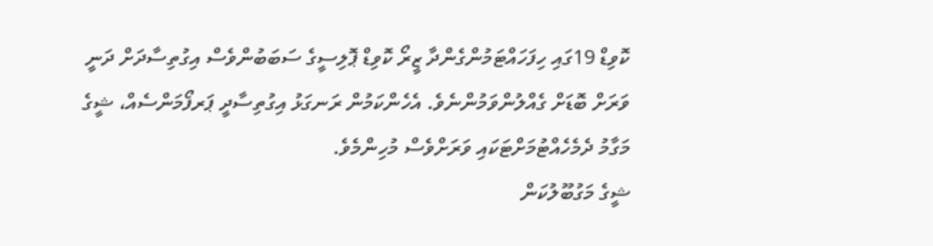ކޮވިޑް 19ގައި ހިފަހައްޓަމުންގެންދާ ޒީރޯ ކޮވިޑް ޕޮލިސީގެ ސަބަބުންވެސް އިގުތިސާދަށް ދަނީ ވަރަށް ބޮޑަށް ގެއްލުންވަމުންނެވެ. އެހެންކަމުން ރަނގަޅު އިގުތިސާދީ ޕަރފޯމަންސެއް، ޝީގެ މަގާމު ދެމެހެއްޓުމަށްޓަކައި ވަރަށްވެސް މުހިންމެވެ.
ޝީގެ މަގުބޫލުކަން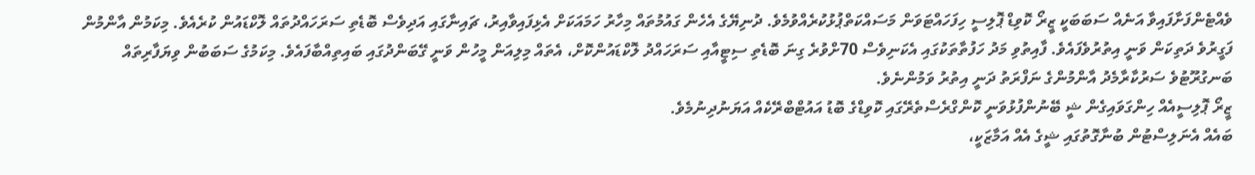ވެއްޓެންފަށާފައިވާ އަނެއް ސަބަބަކީ ޒީރޯ ކޮވިޑް ޕޮލިސީ ހިފަހައްޓަވަން މަސައްކަތްޕުޅުކުރެއްވުމެވެ. ދުނިޔޭގެ އެހެން ގައުމުތައް މިހާރު ހަމައަކަށް އެޅިފައިވާއިރު، ޗައިނާގައި އަދިވެސް ބޮޑެތި ސަރަހައްދުތައް ލޮކްޑައުން ކުރެއެވެ. މިކަމުން އާންމުން ފަގީރުވެ ދަތިކަން ވަނީ އިތުރުވެފައެވެ. ފާއިތުވި މަދު ހަފުތާތަކުގައި އެކަނިވެސް 70ށްވުރެ ގިނަ ބޮޑެތި ސިޓީއާއި ސަރަހައްދު ލޮކްޑައުންކޮށް، އެތައް މިލިއަން މީހުން ވަނީ ގޭބަންދުގައި ބައިތިއްބާފައެވެ. މިކަމުގެ ސަބަބުން ވިޔަފާރިތައް ބަނގުރޫޓުވެ ސަރުކާރާމެދު އާންމުންގެ ނަފްރަތު ދަނީ އިތުރު ވަމުންނެވެ.
ޒީރޯ ޕޮލިސީއެއް ހިންގަވައިގެން ޝީ ބޭނުންފުޅުވަނީ ކޮންގްރެސްތެރޭގައި ކޮވިޑްގެ ބޮޑު އައުޓްބްރޭކެއް އަޔަނުދިނުމެވެ.
ބައެއް އެނަލިސްޓުން ބުނާގޮތުގައި ޝީގެ އެއް އަމާޒަކީ،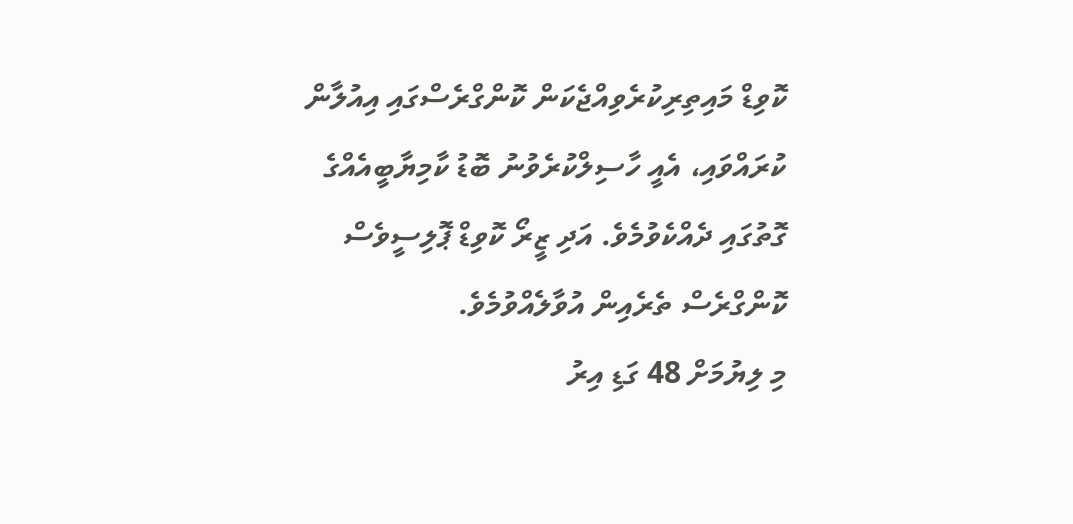ކޮވިޑް މައިތިރިކުރެވިއްޖެކަން ކޮންގްރެސްގައި އިއުލާން ކުރައްވައި، އެއީ ހާސިލްކުރެވުނު ބޮޑު ކާމިޔާބީއެއްގެ ގޮތުގައި ދެއްކެވުމެވެ. އަދި ޒީރޯ ކޮވިޑް ޕޮލިސީވެސް ކޮންގްރެސް ތެރެއިން އުވާލެއްވުމެވެ.
މި ލިޔުމަށް 48 ގަޑި އިރު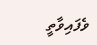ވެފައިވާތީ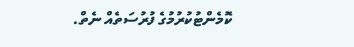ކޮމެންޓުކުރުމުގެ ފުރުސަތެއް ނެތް.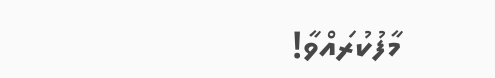މާފުކުރައްވާ!